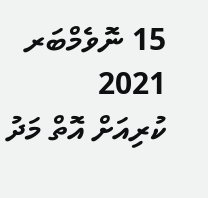15 ނޮވެމްބަރ 2021
ކުރިއަށް އޮތް މަދު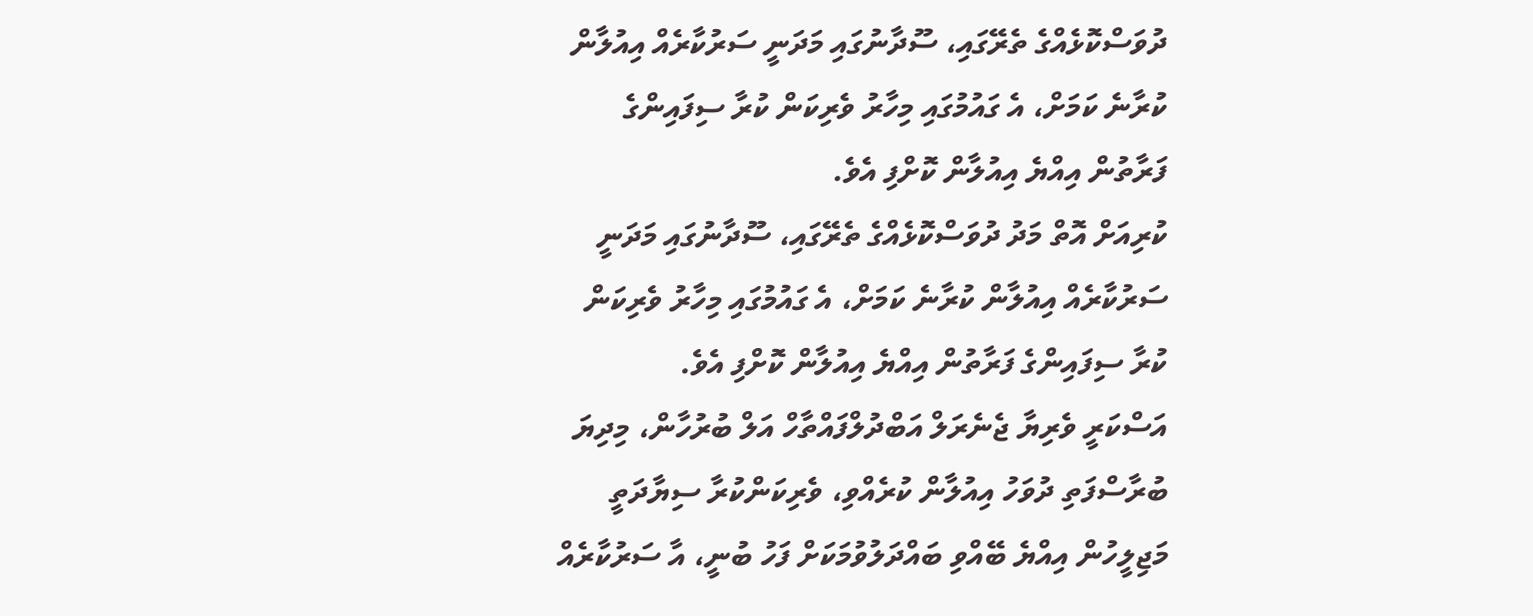ދުވަސްކޮޅެއްގެ ތެރޭގައި، ސޫދާނުގައި މަދަނީ ސަރުކާރެއް އިއުލާން ކުރާނެ ކަމަށް، އެ ގައުމުގައި މިހާރު ވެރިކަން ކުރާ ސިފައިންގެ ފަރާތުން އިއްޔެ އިއުލާން ކޮށްފި އެވެ.
ކުރިއަށް އޮތް މަދު ދުވަސްކޮޅެއްގެ ތެރޭގައި، ސޫދާނުގައި މަދަނީ ސަރުކާރެއް އިއުލާން ކުރާނެ ކަމަށް، އެ ގައުމުގައި މިހާރު ވެރިކަން ކުރާ ސިފައިންގެ ފަރާތުން އިއްޔެ އިއުލާން ކޮށްފި އެވެ.
އަސްކަރީ ވެރިޔާ ޖެނެރަލް އަބްދުލްފައްތާހް އަލް ބުރުހާން، މިދިޔަ ބުރާސްފަތި ދުވަހު އިއުލާން ކުރެއްވި، ވެރިކަންކުރާ ސިޔާދަތީ މަޖިލީހުން އިއްޔެ ބޭއްވި ބައްދަލުވުމަކަށް ފަހު ބުނީ، އާ ސަރުކާރެއް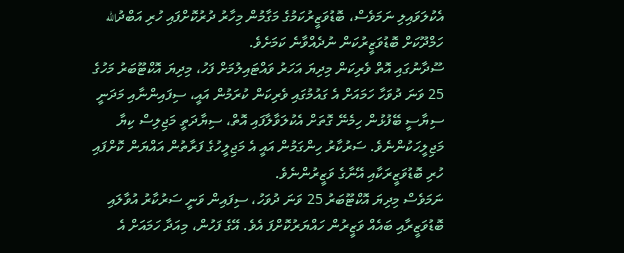އެކުލަވައިލި ނަމަވެސް، ބޮޑުވަޒީރުކަމުގެ މަގާމުން މިހާރު ދުރުކޮށްފައި ހުރި އަބްދުالله ހަމްދޫކަށް ބޮޑުވަޒީރުކަން ނުދެއްވާނެ ކަމަށެވެ.
ސޫދާނުގައި އޮތް ވެރިކަން މިދިޔަ އަހަރު ވައްޓައިލުމަށް ފަހު، މިދިޔަ އޮކްޓޫބަރު މަހުގެ 25 ވަނަ ދުވަހާ ހަމައަށް އެ ގައުމުގައި ވެރިކަން ކުރަމުން އައީ، ސިފައިންނާއި މަދަނީ ސިޔާސީ ބޭފުޅުން ހިމެނޭ ގޮތަށް އެކުލަވާލާފައި އޮތް، ސިޔާދަތީ މަޖިލިސް ކިޔާ މަޖިލީހަކުންނެވެ. ސަރުކާރު ހިންގަމުން އައީ އެ މަޖިލީހުގެ ފަރާތުން އައްޔަން ކޮށްފައި ހުރި ބޮޑުވަޒީރަކާއި އޭނާގެ ވަޒީރުންނެވެ.
ނަމަވެސް މިދިޔަ އޮކްޓޫބަރު 25 ވަނަ ދުވަހު، ސިފައިން ވަނީ ސަރުކާރު އުވާލައި ބޮޑުވަޒީރާއި ބައެއް ވަޒީރުން ހައްޔަރުކޮށްފަ އެވެ. އޭގެ ފަހުން، މިއަދާ ހަމައަށް އެ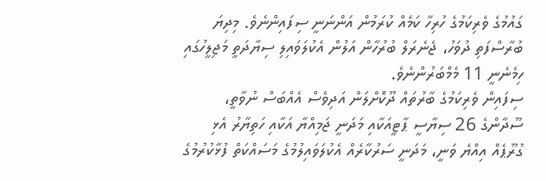ގައުމުގެ ވެރިކަމުގެ ހުރިހާ ކަމެއް ކުރަމުން އަންނަނީ ސިފައިންނެވެ. މިދިޔަ ބުރާސްފަތި ދުވަހު، ޖެނެރަލް ބުރުހާން އަލުން އެކުލަވައިލި ސިޔާދަތީ މަޖިލީހުގައި ހިމެނެނީ 11 މެމްބަރުންނެވެ.
ސިފައިން ވެރިކަމުގެ ބާރުތައް ދޫކޮށްލަން އަދިވެސް އެއްބަސް ނުވާތީ، ސޫދާންގެ 26 ސިޔާސީ ޕާޓީއަކާއި މަދަނީ ޖަމިއްޔާ އަކާއި ހަތިޔާރު އެޅި ގުރޫޕެއް އިއްޔެ ވަނީ، މަދަނީ ސަރުކާރެއް އެކުލަވައިލުމުގެ މަސައްކަތް ފުޅާކުރުމުގެ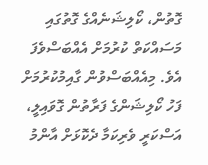ގޮތުން، ކޯލިޝަނެއްގެ ގޮތުގައި މަސައްކަތް ކުރުމަށް އެއްބަސްވެފަ އެވެ. މިއެއްބަސްވުން ގާއިމުކުރުމަށް ފަހު ކޯލިޝަންގެ ފަރާތުން ގޮވައިލީ، އަސްކަރީ ވެރިކަމާ ދެކޮޅަށް އާންމު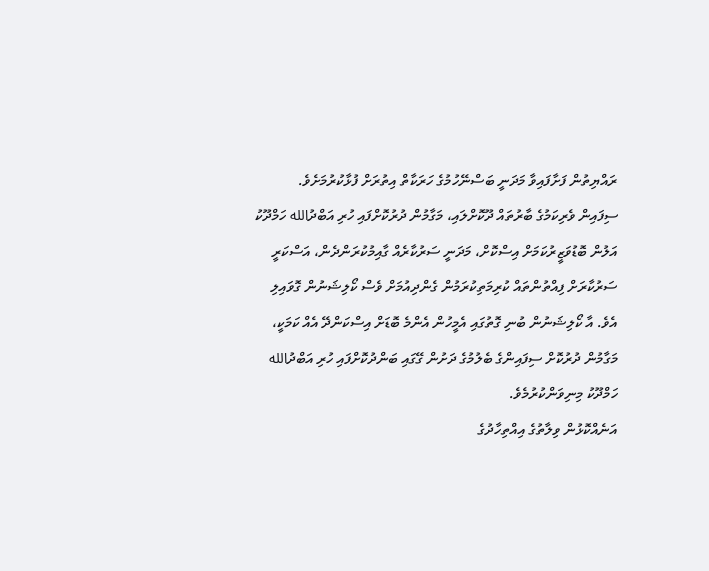ރައްޔިތުން ފަށާފައިވާ މަދަނީ ބަސްނޭހުމުގެ ހަރަކާތް އިތުރަށް ފުޅާކުރުމަށެވެ.
ސިފައިން ވެރިކަމުގެ ބާރުތައް ދޫކޮށްލައި، މަގާމުން ދުރުކޮށްފައި ހުރި އަބްދުالله ހަމްދޫކު އަލުން ބޮޑުވަޒީރުކަމަށް އިސްކޮށް، މަދަނީ ސަރުކާރެއް ގާއިމުކުރަންދެން، އަސްކަރީ ސަރުކާރަށް ފިއްތުންތައް ކުރިމަތިކުރަމުން ގެންދިއުމަށް ވެސް ކޯލިޝަނުން ގޮވައިލި އެވެ. އާ ކޯލިޝަނުން ބުނި ގޮތުގައި އެމީހުން އެންމެ ބޮޑަށް އިސްކަންދޭ އެއް ކަމަކީ، މަގާމުން ދުރުކޮށް ސިފައިންގެ ބެލުމުގެ ދަށުން ގޭގައި ބަންދުކޮށްފައި ހުރި އަބްދުالله ހަމްދޫކު މިނިވަންކުރުމެވެ.
އަނެއްކޮޅުން ވިލާތުގެ އިއްތިހާދުގެ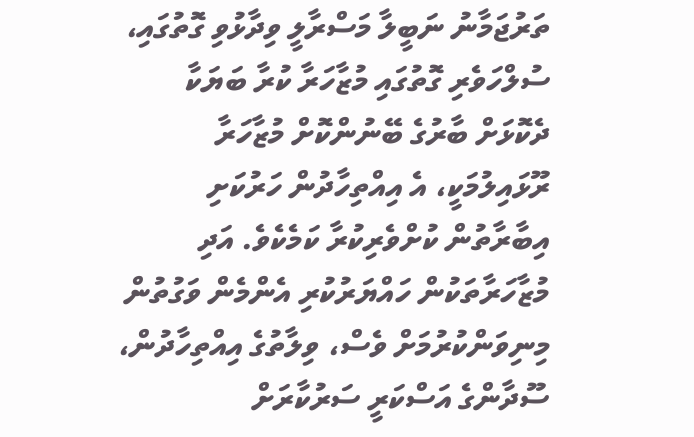ތަރުޖަމާނު ނަބީލާ މަސްރާލީ ވިދާޅުވި ގޮތުގައި، ސުލްހަވެރި ގޮތުގައި މުޒާހަރާ ކުރާ ބަޔަކާ ދެކޮޅަށް ބާރުގެ ބޭނުންކޮށް މުޒާހަރާ ރޫޅައިލުމަކީ، އެ އިއްތިހާދުން ހަރުކަށި އިބާރާތުން ކުށްވެރިކުރާ ކަމެކެވެ. އަދި މުޒާހަރާތަކުން ހައްޔަރުކުރި އެންމެން ވަގުތުން މިނިވަންކުރުމަށް ވެސް، ވިލާތުގެ އިއްތިހާދުން، ސޫދާންގެ އަސްކަރީ ސަރުކާރަށް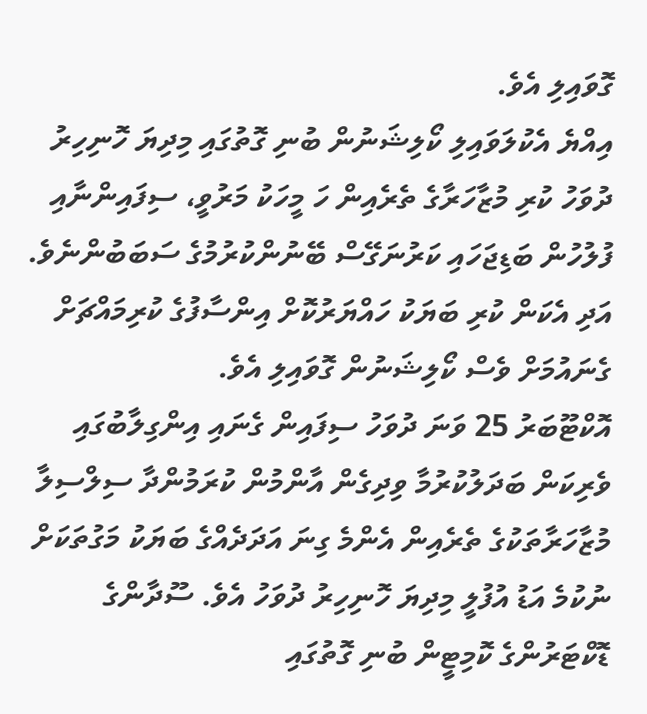ގޮވައިލި އެވެ.
އިއްޔެ އެކުލަވައިލި ކޯލިޝަނުން ބުނި ގޮތުގައި މިދިޔަ ހޮނިހިރު ދުވަހު ކުރި މުޒާހަރާގެ ތެރެއިން ހަ މީހަކު މަރުވީ، ސިފައިންނާއި ފުލުހުން ބަޑިޖަހައި ކަރުނަގޭސް ބޭނުންކުރުމުގެ ސަބަބުންނެވެ. އަދި އެކަން ކުރި ބަޔަކު ހައްޔަރުކޮށް އިންސާފުގެ ކުރިމައްޗަށް ގެނައުމަށް ވެސް ކޯލިޝަނުން ގޮވައިލި އެވެ.
އޮކްޓޫބަރު 25 ވަނަ ދުވަހު ސިފައިން ގެނައި އިންގިލާބުގައި ވެރިކަން ބަދަލުކުރުމާ ވިދިގެން އާންމުން ކުރަމުންދާ ސިލްސިލާ މުޒާހަރާތަކުގެ ތެރެއިން އެންމެ ގިނަ އަދަދެއްގެ ބަޔަކު މަގުތަކަށް ނުކުމެ އަޑު އުފުލީ މިދިޔަ ހޮނިހިރު ދުވަހު އެވެ. ސޫދާންގެ ޑޮކްޓަރުންގެ ކޮމިޓީން ބުނި ގޮތުގައި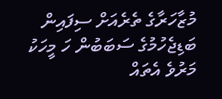މުޒާހަރާގެ ތެރެއަށް ސިފައިން ބަޑިޖެހުމުގެ ސަބަބުން ހަ މީހަކު މަރުވެ އެތައް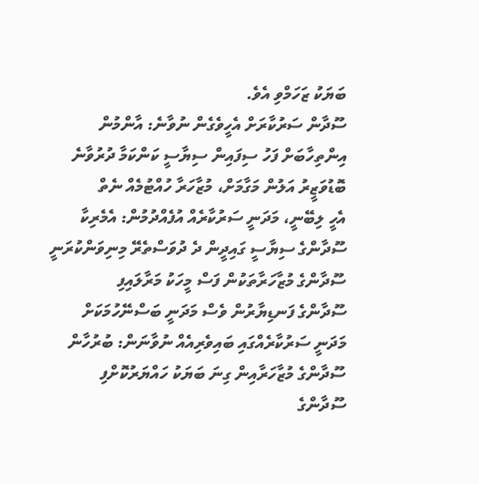ބަޔަކު ޒަހަމްވި އެވެ.
ސޫދާން ސަރުކާރަށް އެހީވެގެން ނުވާނެ: އާންމުން
އިންތިހާބަށް ފަހު ސިފައިން ސިޔާސީ ކަންކަމާ ދުރުވާނެ
ބޮޑުވަޒީރު އަލުން މަގާމަށް، މުޒާހަރާ ހުއްޓުމެއް ނެތް
އެހީ ލިބޭނީ، މަދަނީ ސަރުކާރެއް އުފެއްދުމުން: އެމެރިކާ
ސޫދާންގެ ސިޔާސީ ގައިދީން ދެ ދުވަސްތެރޭ މިނިވަންކުރަނީ
ސޫދާންގެ މުޒާހަރާތަކުން ފަސް މީހަކު މަރާލައިފި
ސޫދާންގެ ފަނޑިޔާރުން ވެސް މަދަނީ ބަސްނޭހުމަކަށް
މަދަނީ ސަރުކާރެއްގައި ބައިވެރިއެއް ނުވާނަން: ބުރުހާން
ސޫދާންގެ މުޒާހަރާއިން ގިނަ ބަޔަކު ހައްޔަރުކޮށްފި
ސޫދާންގެ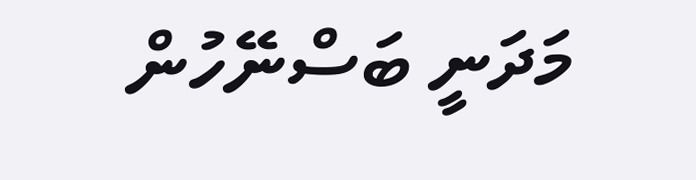މަދަނީ ބަސްނޭހުން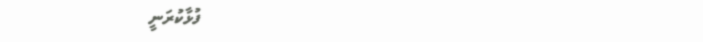ފުޅާކުރަނީ